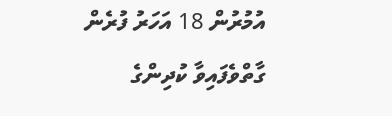އުމުރުން 18 އަހަރު ފުރެން ގާތްވެފައިވާ ކުދިންގެ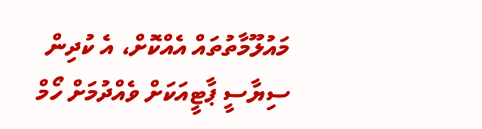މައުލޫމާތުތައް އެއްކޮށް، އެ ކުދިން ސިޔާސީ ޕާޓީއަކަށް ވެއްދުމަށް ހޯމް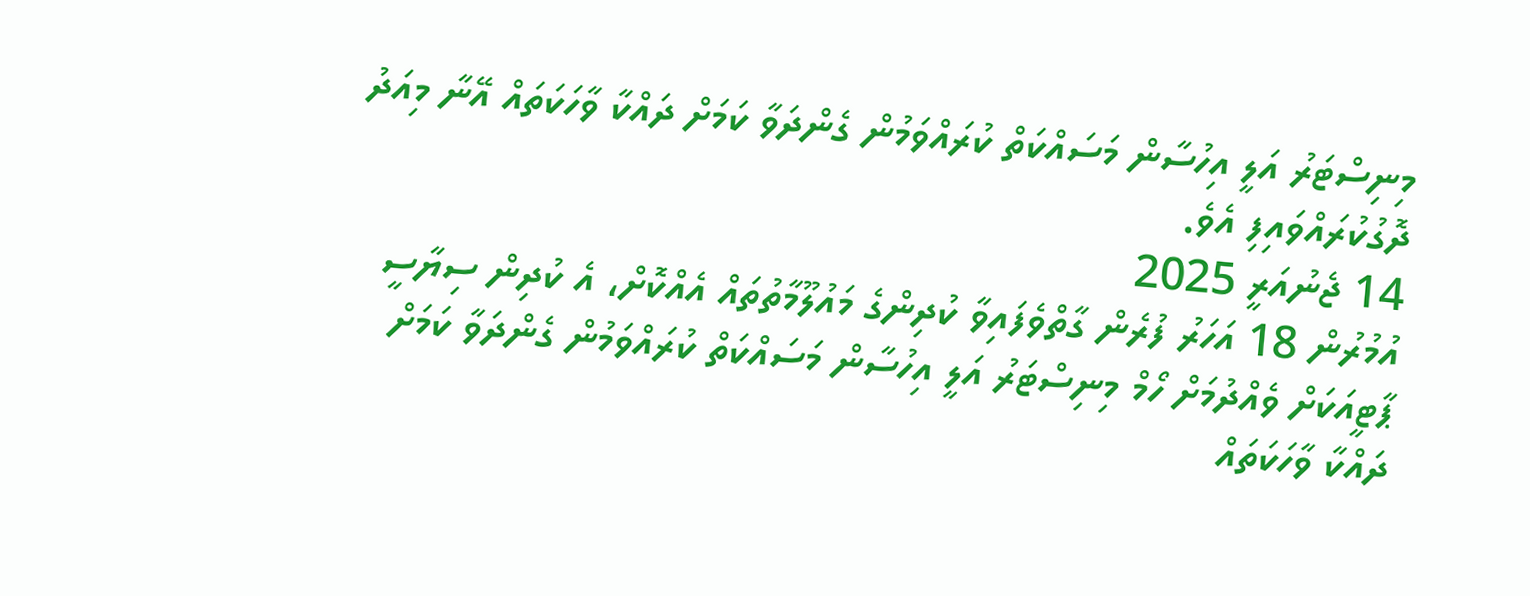މިނިސްޓަރު އަލީ އިހުސާން މަސައްކަތް ކުރައްވަމުން ގެންދަވާ ކަމަށް ދައްކާ ވާހަކަތައް އޭނާ މިއަދު ދޮގުކުރައްވައިފި އެވެ.
14 ޖެނުއަރީ 2025
އުމުރުން 18 އަހަރު ފުރެން ގާތްވެފައިވާ ކުދިންގެ މައުލޫމާތުތައް އެއްކޮށް، އެ ކުދިން ސިޔާސީ ޕާޓީއަކަށް ވެއްދުމަށް ހޯމް މިނިސްޓަރު އަލީ އިހުސާން މަސައްކަތް ކުރައްވަމުން ގެންދަވާ ކަމަށް ދައްކާ ވާހަކަތައް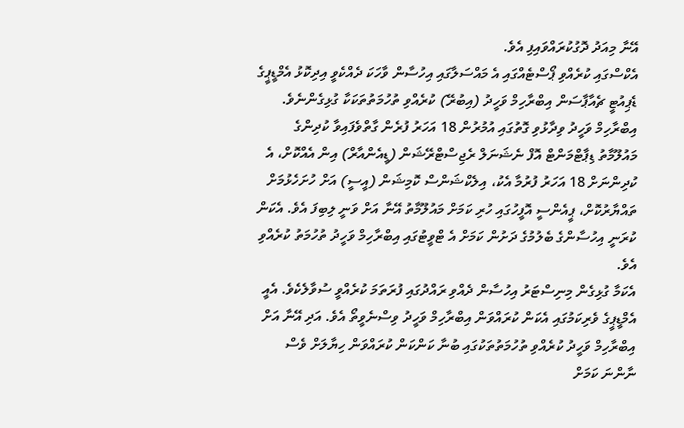އޭނާ މިއަދު ދޮގުކުރައްވައިފި އެވެ.
އެކްސްގައި ކުރެއްވި ޕޯސްޓެއްގައި އެ މައްސަލާގައި އިހުސާން ވާހަކަ ދެއްކެވީ އިދިކޮޅު އެމްޑީޕީގެ ޑެޕިއުޓީ ޗެއާޕާސަން އިބްރާހިމް ވަހީދު (އިބުރޭ) ކުރެއްވި ތުހުމަތުތަކަކާ ގުޅިގެންނެވެ.
އިބްރާހިމް ވަހީދު ވިދާޅުވި ގޮތުގައި އުމުރުން 18 އަހަރު ފުރެން ގާތްވެފައިވާ ކުދިންގެ މައުލޫމާތު ޑިޕާޓްމަންޓް އޮފް ނެޝަނަލް ރެޖިސްޓްރޭޝަން (ޑީއެންއާރް) އިން އެއްކޮށް، އެ ކުދިންނަށް 18 އަހަރު ފުރުމާ އެކު، އިލެކްޝަންސް ކޮމިޝަން (އީސީ) އަށް ހުށަހެޅުމަށް ތައްޔާރުކޮށް، ޕީއެންސީ އޮފީހުގައި ހުރި ކަމަށް މައުލޫމާތު އޭނާ އަށް ވަނީ ލިބިފަ އެވެ. އެކަން ކުރަނީ އިހުސާންގެ ބެލުމުގެ ދަށުން ކަމަށް އެ ޓްވީޓުގައި އިބްރާހިމް ވަހީދު ތުހުމަތު ކުރެއްވި އެވެ.
އެކަމާ ގުޅިގެން މިނިސްޓަރު އިހުސާން ދެއްވި ރައްދުގައި ފުރަތަމަ ކުރެއްވީ ސުވާލެކެވެ. އެއީ އެމްޑީޕީގެ ވެރިކަމުގައި އެކަން ކުރައްވަން އިބްރާހިމް ވަހީދު ވިސްނެވީތޯ އެވެ. އަދި އޭނާ އަށް އިބްރާހިމް ވަހީދު ކުރެއްވި ތުހުމަތުތަކުގައި ބުނާ ކަންކަން ކުރައްވަން ހިޔާލަށް ވެސް ނާންނަ ކަމަށް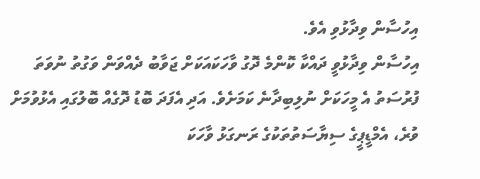އިހުސާން ވިދާޅުވި އެވެ.
އިހުސާން ވިދާޅުވީ ދައްކާ ކޮންމެ ދޮގު ވާހަކައަކަށް ޖަވާބު ދެއްވަން ވަގުތު ނުވަތަ ފުރުސަތު އެ މީހަކަށް ނުލިބިދާނެ ކަމަށެވެ. އަދި އެފަދަ ބޮޑު ދޮގެއް ބޮލުގައި އެޅުވުމަށް ވުރެ، އެމްޑީޕީގެ ސިޔާސަތުތަކުގެ ރަނގަޅު ވާހަކަ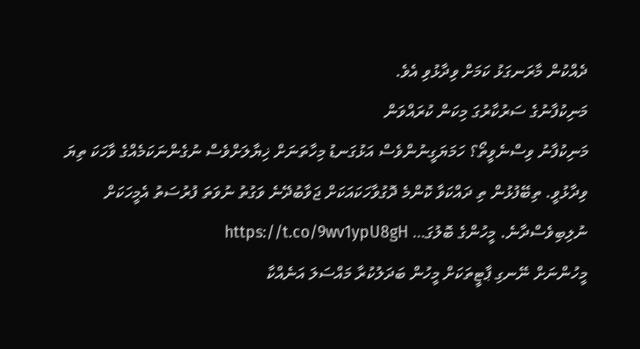ދެއްކުން މާރަނގަޅު ކަމަށް ވިދާޅުވި އެވެ.
މަނިކުފާނުގެ ސަރުކާރުގަ މިކަން ކުރައްވަން
މަނިކުފާނު ވިސްނެވީތޯ؟ ހަމަޔަގީނުންވެސް އަޅުގަނޑު މިހާތަނަށް ޚިޔާލަށްވެސް ނުގެންނަކަމެއްގެ ވާހަކަ ތިޔަ ވިދާޅުވީ. ތިބޭފުޅުން ތި ދައްކަވާ ކޮންމެ ދޮގުވާހަކައަކަށް ޖަވާބުދޭނެ ވަގުތު ނުވަތަ ފުރުސަތު އެމީހަކަށް ނުލިބިވެސްދާނެ. މީހުންގެ ބޮލުގަ… https://t.co/9wv1ypU8gH
މީހުންނަށް ނޭނގި ޕާޓީތަކަށް މީހުން ބަދަލުކުރާ މައްސަލަ އަނެއްކާ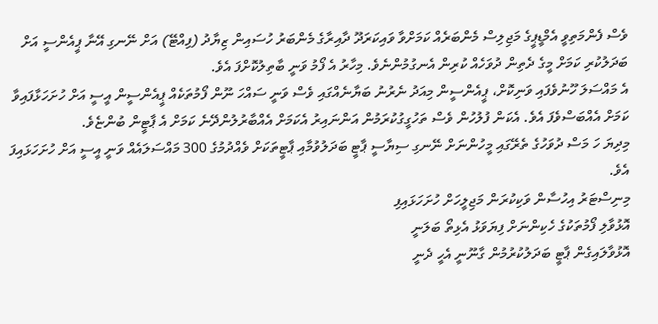ވެސް ފެންމަތިވީ އެމްޑީޕީގެ މަޖިލިސް މެންބަރެއް ކަމަށްވާ ވައިކަރަދޫ ދާއިރާގެ މެންބަރު ހުސައިން ޒިޔާދު (ފިއްޓޭ) އަށް ނޭނގި އޭނާ ޕީއެންސީ އަށް ބަދަލުކުރި ކަމަށް މީގެ ދެތިން ދުވަހެއް ކުރިން އެނގުމުންނެވެ. މިހާރު އެ ފޯމު ވަނީ ބާތިލުކޮށްފަ އެވެ.
އެ މައްސަލަ ހޫނުވެފައި ވަނިކޮށް، ޕީއެންސީން މިއަދު ނެރުނު ބަޔާނެއްގައި ވެސް ވަނީ ސައްހަ ނޫން ފޯމުތަކެއް ޕީއެންސީން އީސީ އަށް ހުށަހަޅާފައިވާ ކަމަށް އެއްބަސްވެފަ އެވެ. އެކަން ފުލުހުން ވެސް ތަހުގީގުކުރަމުން އަންނައިރު އެކަމަށް އެއްބާރުލުންދޭނެ ކަމަށް އެ ޕާޓީން ބުންޏެވެ.
މިދިޔަ ހަ މަސް ދުވަހުގެ ތެރޭގައި މީހުންނަށް ނޭނގި ސިޔާސީ ޕާޓީ ބަދަލުވުމާއި ޕާޓީތަކަށް ވެއްދުމުގެ 300 މައްސަލައެއް ވަނީ އީސީ އަށް ހުށަހަޅައިފަ އެވެ.
މިނިސްޓަރު އިހުސާން ވަކިކުރަން މަޖިލީހަށް ހުށަހަޅައިފި
އޮޅުވާލި ފޯމުތަކުގެ ހެކިންނަށް ފިޔަވަޅު އެޅިތޯ ބަލަނީ
އޮޅުވާލައިގެން ޕާޓީ ބަދަލުކުރުމުން ގާނޫނީ އެހީ ދެނީ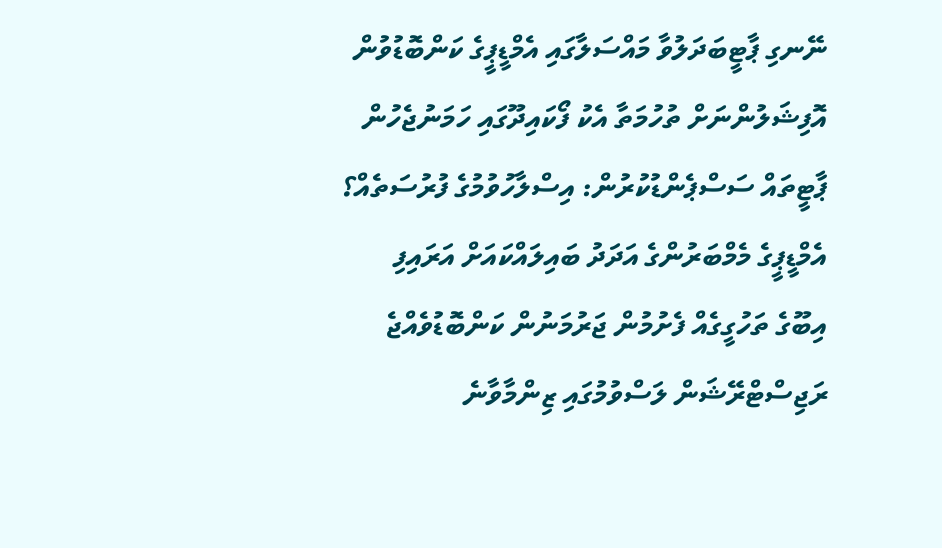ނޭނގި ޕާޓީބަދަލުވާ މައްސަލާގައި އެމްޑީޕީގެ ކަންބޮޑުވުން
އޮފިޝަލުންނަށް ތުހުމަތާ އެކު ފޯކައިދޫގައި ހަމަނުޖެހުން
ޕާޓީތައް ސަސްޕެންޑުކުރުން: އިސްލާހުވުމުގެ ފުރުސަތެއް؟
އެމްޑީޕީގެ މެމްބަރުންގެ އަދަދު ބައިލައްކައަށް އަރައިފި
އިބޫގެ ތަހުގީގެއް ފެށުމުން ޖަރުމަނުން ކަންބޮޑުވެއްޖެ
ރަޖިސްޓްރޭޝަން ލަސްވުމުގައި ޒިންމާވާނެ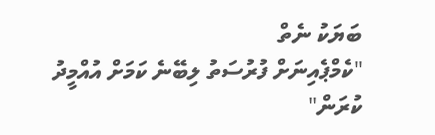ބަޔަކު ނެތް
"ކެމްޕެއިނަށް ފުރުސަތު ލިބޭނެ ކަމަށް އުއްމީދު ކުރަން"